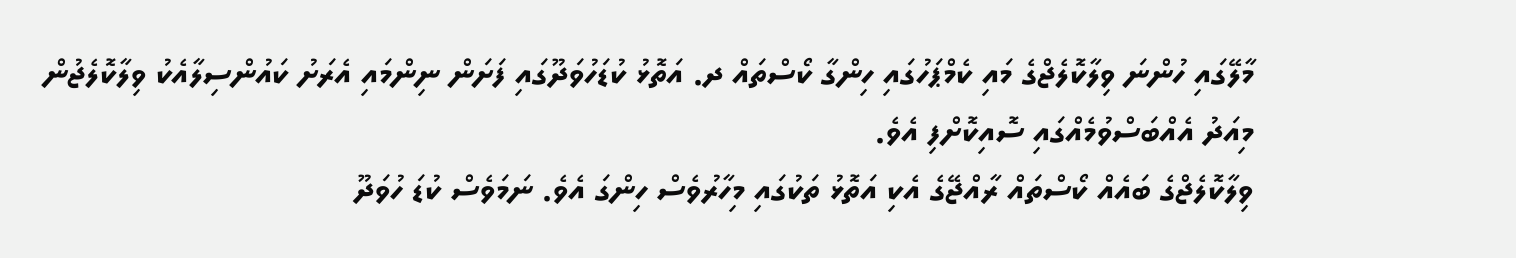މާލޭގައި ހުންނަ ވިލާކޮލެޖްގެ މައި ކެމްޕަހުގައި ހިންގާ ކޯސްތައް ދ. އަތޮޅު ކުޑަހުވަދޫގައި ފަށަން ނިންމައި އެރަށު ކައުންސިލާއެކު ވިލާކޮލެޖުން މިއަދު އެއްބަސްވުމެއްގައި ސޮއިކޮށްފި އެވެ.
ވިލާކޮލެޖްގެ ބައެއް ކޯސްތައް ރާއްޖޭގެ އެކި އަތޮޅު ތަކުގައި މިހާރުވެސް ހިންގަ އެވެ. ނަމަވެސް ކުޑަ ހުވަދޫ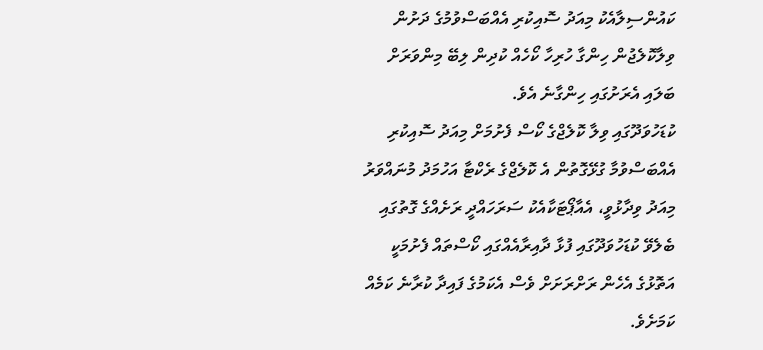ކައުންސިލާއެކު މިއަދު ސޮއިކުރި އެއްބަސްވުމުގެ ދަށުން ވިލާކޮލެޖުން ހިންގާ ހުރިހާ ކޯހެއް ކުދިން ލިބޭ މިންވަރަށް ބަލައި އެރަށުގައި ހިންގާނެ އެވެ.
ކުޑަހުވަދޫގައި ވިލާ ކޮލެޖްގެ ކޯސް ފެށުމަށް މިއަދު ސޮއިކުރި އެއްބަސްވުމާ ގުޅޭގޮތުން އެ ކޮލެޖްގެ ރެކްޓާ އަހުމަދު މުނައްވަރު މިއަދު ވިދާޅުވީ، އެއާޕޯޓަކާއެކު ސަރަހައްދީ ރަށެއްގެ ގޮތުގައި ބެލެވޭ ކުޑަހުވަދޫގައި ފުޅާ ދާއިރާއެއްގައި ކޯސްތައް ފެށުމަކީ އަތޮޅުގެ އެހެން ރަށްރަށަށް ވެސް އެކަމުގެ ފައިދާ ކުރާނެ ކަމެއް ކަމަށެވެ.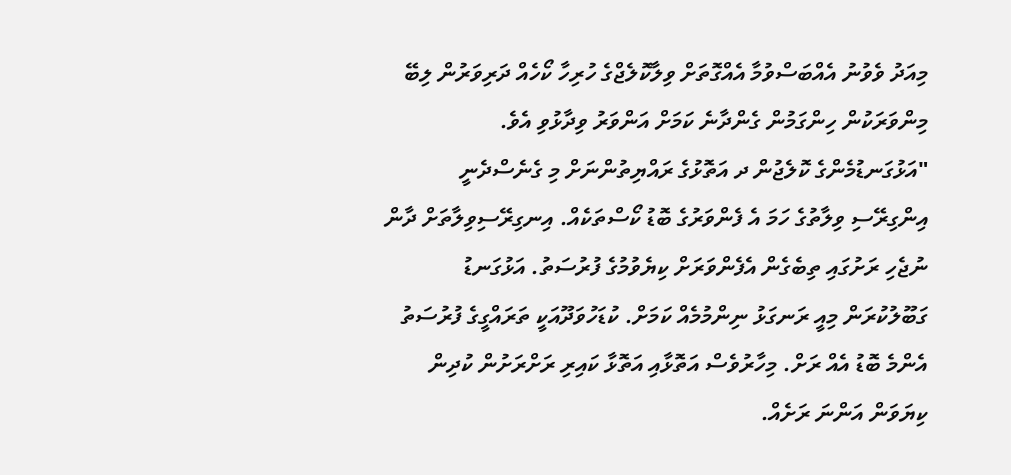މިއަދު ވެވުނު އެއްބަސްވުމާ އެއްގޮތަށް ވިލާކޮލެޖްގެ ހުރިހާ ކޯހެއް ދަރިވަރުން ލިބޭ މިންވަރަކުން ހިންގަމުން ގެންދާނެ ކަމަށް އަންވަރު ވިދާޅުވި އެވެ.
"އަޅުގަނޑުމެންގެ ކޮލެޖުން ދ އަތޮޅުގެ ރައްޔިތުންނަށް މި ގެނެސްދެނީ އިންގިރޭސި ވިލާތުގެ ހަމަ އެ ފެންވަރުގެ ބޮޑު ކޯސްތަކެއް. އިނގިރޭސިވިލާތަށް ދާން ނުޖެހި ރަށުގައި ތިބެގެން އެފެންވަރަށް ކިޔެވުމުގެ ފުރުސަތު. އަޅުގަނޑު ގަބޫލުކުރަން މިއީ ރަނގަޅު ނިންމުމެއް ކަމަށް. ކުޑަހުވަދޫއަކީ ތަރައްގީގެ ފުރުސަތު އެންމެ ބޮޑު އެއް ރަށް. މިހާރުވެސް އަތޮޅާއި އަތޮޅާ ކައިރި ރަށްރަށުން ކުދިން ކިޔަވަން އަންނަ ރަށެއް.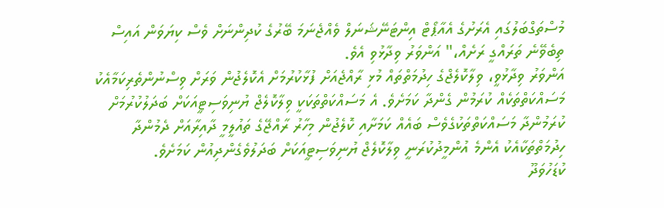މުސްތަގްބަލުގައި އެރަށުގެ އެއާޕޯޓް އިންޓަނޭޝަނަލް ވެއްޖެނަމަ ބޭރުގެ ކުދިންނަށް ވެސް ކިޔަވަން އައިސް ތިބެވޭނެ ތަރައްގީ ރަށެއް،" އަންވަރު ވިދާޅުވި އެވެ.
އަންވަރު ވިދާޅުވީ، ވިލާކޮލެޖްގެ ހިދުމަތްތައް މުޅި ރާއްޖެއަށް ފުޅާކުރުމަށް އެކޮލެޖުން ވަރަށް ވިސްނުންތެރިކަމާއެކު މަސައްކަތްތަކެއް ކުރަމުން ގެންދާ ކަމަށެވެ. އެ މަސައްކަތްތަކަކީ ވިލާކޮލެޖް ޔުނިވަސިޓީއަކަށް ބަދަލުކުރުމަށް ކުރަމުންދާ މަސައްކަތްތަކުގެވެސް ބައެއް ކަމަށާއި ކޮލެޖުން މިހާރު ރާއްޖޭގެ ތައުލީމީ ދާއިރާއަށް ދެމުންދާ ހިދުމަތްތަކާއެކު އެންމެ އުންމީދުކުރަނީ ވިލާކޮލެޖް ޔުނިވަސިޓީއަކަށް ބަދަލުވެގެންދިއުން ކަމަށެވެ.
ކުޑަހުވަދޫ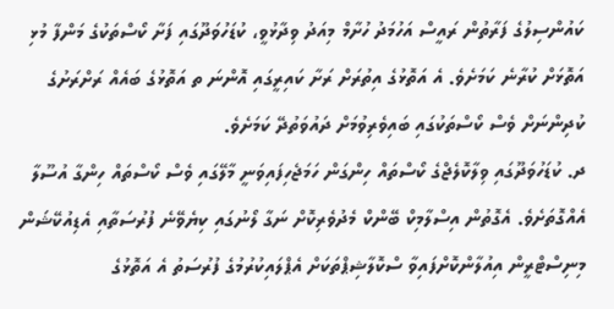ކައުންސިލުގެ ފަރާތުން ރައީސް އަހުމަދު ހުށާމް މިއަދު ވިދާޅުވީ، ކުޑަހުވަދޫގައި ފަށާ ކޯސްތަކުގެ މަންފާ މުޅި އަތޮޅަށް ކުރާނެ ކަމަށެވެ. އެ އަތޮޅުގެ އިތުރަށް ރަށާ ކައިރީގައި އޮންނަ ތ އަތޮޅުގެ ބައެއް ރަށްރަށުގެ ކުދިންނަށް ވެސް ކޯސްތަކުގައި ބައިވެރިވުމަށް ދައުވަތުދޭ ކަމަށެވެ.
ދ. ކުޑަހުވަދޫގައި ވިލާކޮލެޖްގެ ކޯސްތައް ހިންގަން ހަމަޖެހިފައިވަނީ މާލޭގައި ވެސް ކޯސްތައް ހިންގާ އުސޫލާ އެއްގޮތަށެވެ. އެގޮތުން އިސްލާމިކް ބޭންކް މެދުވެރިކޮށް ނަގާ ލޯނުގައި ކިޔެވޭނެ ފުރުސަތާއި އެޑިއުކޭޝަން މިނިސްޓްރީން އިއުލާންކޮށްފައިވާ ސްކޮލާޝިޕްތަކަށް އެޕްލައިކުރުމުގެ ފުރުސަތު އެ އަތޮޅުގެ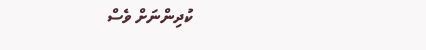ކުދިންނަށް ވެސް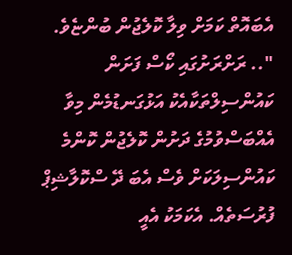އެބައޮތް ކަމަށް ވިލާ ކޮލެޖުން ބުންޏެވެ.
".. ރަށްރަށުގައި ކޯސް ފަށަން ކައުންސިލްތަކާއެކު އަޅުގަނޑުމެން މިވާ އެއްބަސްވުމުގެ ދަށުން ކޮލެޖުން ކޮންމެ ކައުންސިލަކަށް ވެސް އެބަ ދޭ ސްކޮލާޝިޕް ފުރުސަތެއް. އެކަމަކު އެއީ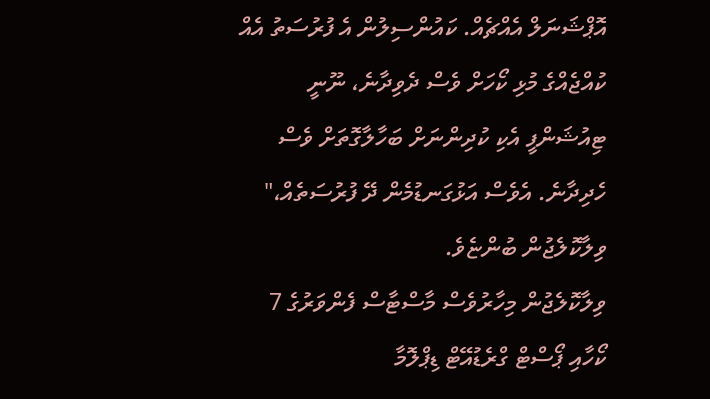އޮޕްޝަނަލް އެއްޗެއް. ކައުންސިލުން އެ ފުރުސަތު އެއް ކުއްޖެއްގެ މުޅި ކޯހަށް ވެސް ދެވިދާނެ، ނޫނީ ޓިއުޝަންފީ އެކި ކުދިންނަށް ބަހާލާގޮތަށް ވެސް ހެދިދާނެ. އެވެސް އަޅުގަނޑުމެން ދޭ ފުރުސަތެއް،" ވިލާކޮލެޖުން ބުންޏެވެ.
ވިލާކޮލެޖުން މިހާރުވެސް މާސްޓާސް ފެންވަރުގެ 7 ކޯހާއި ޕޯސްޓް ގްރެޑުއޭޓް ޑިޕްލޮމާ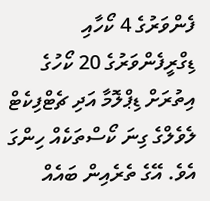ފެންވަރުގެ 4 ކޯހާއި ޑިގްރީފެންވަރުގެ 20 ކޯހުގެ އިތުރަށް ޑިޕްލޮމާ އަދި ޗެޓްފިކެޓް ލެވެލްގެ ގިނަ ކޯސްތަކެއް ހިންގަ އެވެ. އޭގެ ތެރެއިން ބައެއް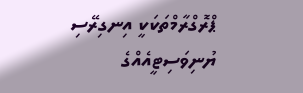ޕްރޮގްރާމްތަކަކީ އިނގިރޭސި ޔުނިވަސިޓީއެއްގެ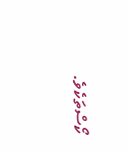ކޯސްތަކެވެ.